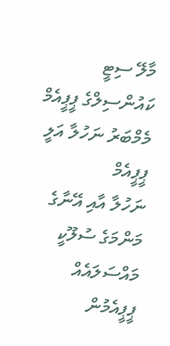މާލޭ ސިޓީ ކައުންސިލްގެ ޕީޕީއެމް މެމްބަރު ނަހުލާ އަލީ
ޕީޕީއެމް
ނަހުލާ އާއި އޭނާގެ މަންމަގެ ސުލޫކީ މައްސަލައެއް ޕީޕީއެމުން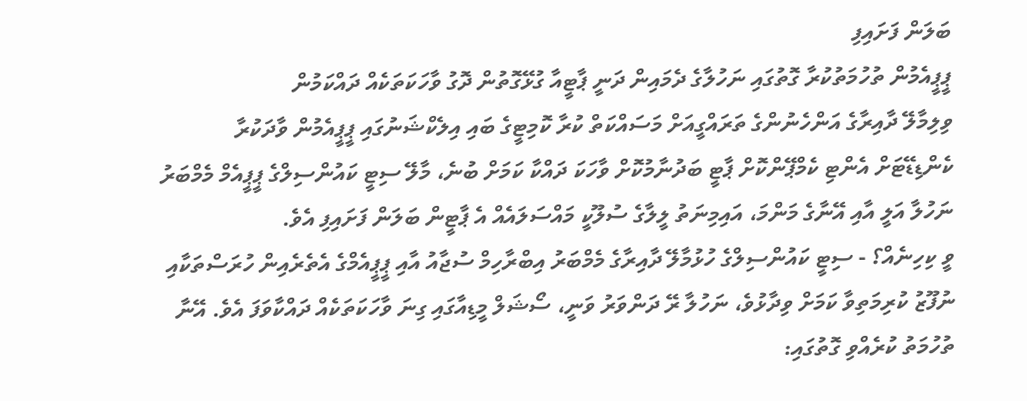ބަލަން ފަށައިފި
ޕީޕީއެމުން ތުހުމަތުކުރާ ގޮތުގައި ނަހުލާގެ ދެމައިން ދަނީ ޕާޓީއާ ގުޅޭގޮތުން ދޮގު ވާހަކަތަކެއް ދައްކަމުން
ވިލިމާލޭ ދާއިރާގެ އަންހެނުންގެ ތަރައްގީއަށް މަސައްކަތް ކުރާ ކޮމިޓީގެ ބައި އިލެކްޝަނުގައި ޕީޕީއެމުން ވާދަކުރާ ކެންޑިޑޭޓަށް އެންޓި ކެމްޕޭންކޮށް ޕާޓީ ބަދުނާމުކޮށް ވާހަކަ ދައްކާ ކަމަށް ބުނެ، މާލޭ ސިޓީ ކައުންސިލްގެ ޕީޕީއެމް މެމްބަރު ނަހުލާ އަލީ އާއި އޭނާގެ މަންމަ، އައިމިނަތު ލީލާގެ ސުލޫކީ މައްސަލައެއް އެ ޕާޓީން ބަލަން ފަށައިފި އެވެ.
ވީ ކިހިނެއް؟ - ސިޓީ ކައުންސިލްގެ ހުޅުމާލޭ ދާއިރާގެ މެމްބަރު އިބްރާހިމް ސުޖާއު އާއި ޕީޕީއެމްގެ އެތެރެއިން ހުރަސްތަކާއި ނުފޫޒު ކުރިމަތިވާ ކަމަށް ވިދާޅުވެ، ނަހުލާ ރޭ ދަންވަރު ވަނީ، ސޯޝަލް މީޑިއާގައި ގިނަ ވާހަކަތަކެއް ދައްކާވަފަ އެވެ. އޭނާ ތުހުމަތު ކުރެއްވި ގޮތުގައި: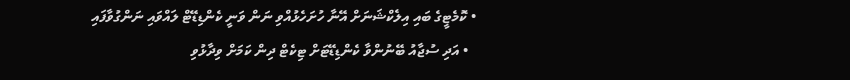• ކޮމެޓީގެ ބައި އިލެކްޝަނަށް އޭނާ ހުށަހެޅުއްވި ނަން ވަނީ ކެންޑިޑޭޓް ލައްވައި ނަންގުވާފައި
  • އަދި ސުޖާއު ބޭނުންވާ ކެންޑިޑޭޓަށް ޓިކެޓް ދިން ކަމަށް ވިދާޅުވި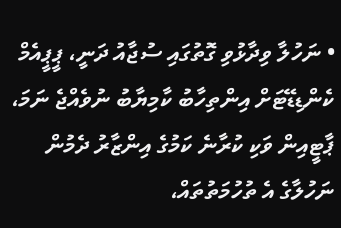• ނަހުލާ ވިދާޅުވި ގޮތުގައި ސުޖާއު ދަނީ، ޕީޕީއެމް ކެންޑިޑޭޓަށް އިންތިހާބު ކާމިޔާބު ނުވެއްޖެ ނަމަ، ޕާޓީއިން ވަކި ކުރާނެ ކަމުގެ އިންޒާރު ދެމުން
ނަހުލާގެ އެ ތުހުމަތުތައް،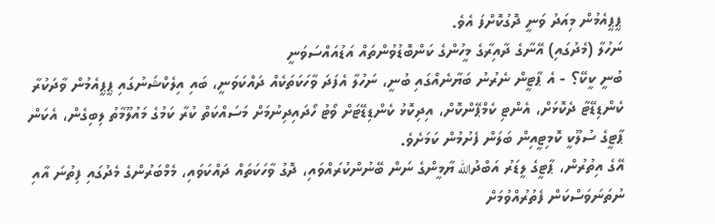ޕީޕީއެމުން މިއަދު ވަނީ ދޮގުކޮށްފަ އެވެ.
ނަހުލާ (މެދުގައި) އޭނާގެ ދާއިރާގެ މީހުންގެ ކަންބޮޑުވުންތައް އަޑުއައްސަވަނީ
ބުނީ ކީކޭ؟ - އެ ޕާޓީން ނެރުނު ބަޔާނެއްގައި ބުނީ، ނަހުލާ އެފަދަ ވާހަކަތަކެއް ދައްކަވަނީ، ބައި އިލެކްޝަނުގައި ޕީޕީއެމުން ވާދަކުރާ ކެންޑިޑޭޓާ ދެކޮޅަށް، އެންޓި ކެމްޕޭންކޮށް، އިދިކޮޅު ކެންޑިޑޭޓަށް ވޯޓު ހޯދައިދިނުމަށް މަސައްކަތް ކުރާ ކަމުގެ މައުލޫމާތު ލިބިގެން، އެކަން ޕާޓީގެ ސުލޫކީ ކޮމިޓީއިން ބަލަން ފެށުމުން ކަމަށެވެ.
އޭގެ އިތުރުން، ޕާޓީގެ ލީޑަރު އަބްދުالله ޔާމީންގެ ނަން ބޭނުންކުރައްވައި، ދޮގު ވާހަކަތައް ދައްކަވައި، މެމްބަރުންގެ މެދުގައި ފިތުނަ އާއި ނުތަނަވަސްކަން ފެތުރުއްވުމަށް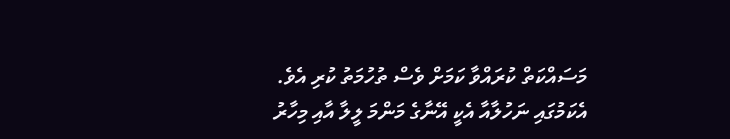މަސައްކަތް ކުރައްވާ ކަމަށް ވެސް ތުހުމަތު ކުރި އެވެ.
އެކަމުގައި ނަހުލާއާ އެކީ އޭނާގެ މަންމަ ލީލާ އާއި މިހާރު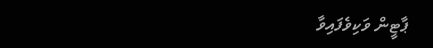ޕާޓީން ވަކިވެފައިވާ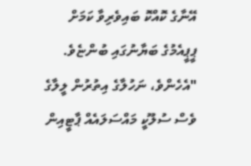އޭނާގެ ކޮއްކޮ ބައިވެރިވާ ކަމަށް ޕީޕީއެމުގެ ބަޔާނުގައި ބުންޏެވެ.
"އެހެންވެ، ނަހުލާގެ އިތުރުން ލީލާގެ ވެސް ސުލޫކީ މައްސަލައެއް ޕާޓީއިން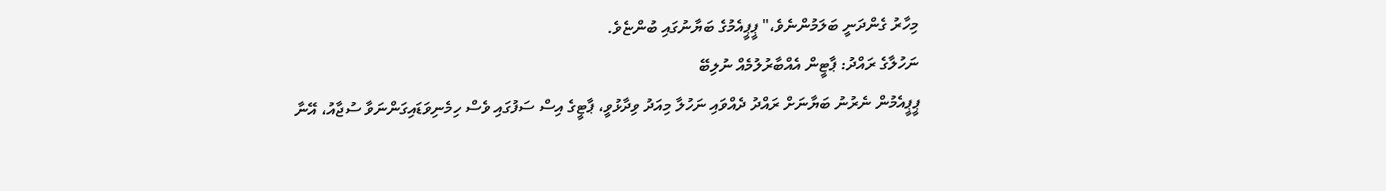މިހާރު ގެންދަނީ ބަލަމުންނެވެ،" ޕީޕީއެމުގެ ބަޔާނުގައި ބުންޏެވެ.
ނަހުލާގެ ރައްދު: ޕާޓީން އެއްބާރުލުމެއް ނުލިބޭ
ޕީޕީއެމުން ނެރުނު ބަޔާނަށް ރައްދު ދެއްވައި ނަހުލާ މިއަދު ވިދާޅުވީ، ޕާޓީގެ އިސް ސަފުގައި ވެސް ހިމެނިވަޑައިގަންނަވާ ސުޖާއު، އޭނާ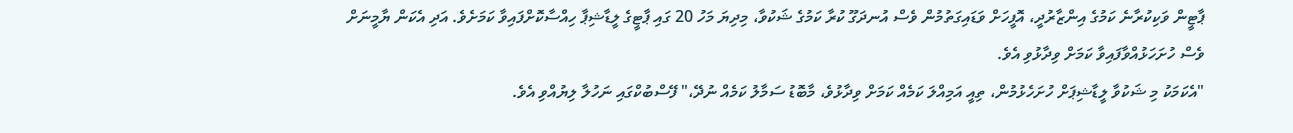ޕާޓީން ވަކިކުރާނެ ކަމުގެ އިންޒާރުދީ، އޮފީހަށް ވަޑައިގަތުމުން ވެސް އުނދަގޫ ކުރާ ކަމުގެ ޝަކުވާ، މިދިޔަ މަހު 20 ގައި ޕާޓީގެ ލީޑާޝިޕާ ހިއްސާކޮށްފައިވާ ކަމަށެވެ. އަދި އެކަން ޔާމީނަށް ވެސް ހުށަހަޅުއްވާފައިވާ ކަމަށް ވިދާޅުވި އެވެ.
"އެކަމަކު މި ޝަކުވާ ލީޑާޝިޕަށް ހުށަހެޅުމުން، ތިއީ އަމިއްލަ ކަމެއް ކަމަށް ވިދާޅުވެ، މާބޮޑު ސަމާލު ކަމެއް ނުދޭ،" ފޭސްބުކްގައި ނަހުލާ ލިޔުއްވި އެވެ.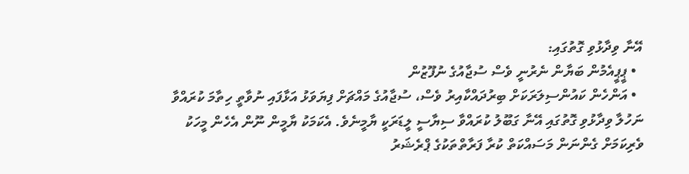އޭނާ ވިދާޅުވި ގޮތުގައި:
  • ޕީޕީއެމުން ބަޔާން ނެރުނީ ވެސް ސުޖާއުގެ ނުފޫޒުން
  • އަންހެން ކައުންސިލަރަކަށް ބިރުދައްކާއިރު ވެސް، ސުޖާއުގެ މައްޗަށް ފިޔަވަޅު އަޅާފައި ނުވާތީ ހިތާމަ ކުރައްވާ
ނަހުލާ ވިދާޅުވި ގޮތުގައި އޭނާ ގަބޫލު ކުރައްވާ ސިޔާސީ ލީޑަރަކީ ޔާމީނެވެ. އެކަމަކު ޔާމީން ނޫން އެހެން މީހަކު ވެރިކަމަށް ގެންނަން މަސައްކަތް ކުރާ ފަރާތްތަކުގެ ޕްރެޝަރު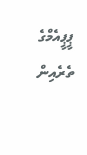ޕީޕީއެމްގެ ތެރެއިން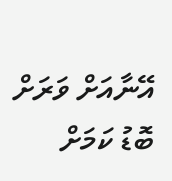އޭނާއަށް ވަރަށް ބޮޑު ކަމަށް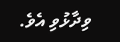ވިދާޅުވި އެވެ.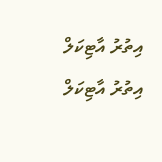އިތުރު އާޓިކަލް
އިތުރު އާޓިކަލް